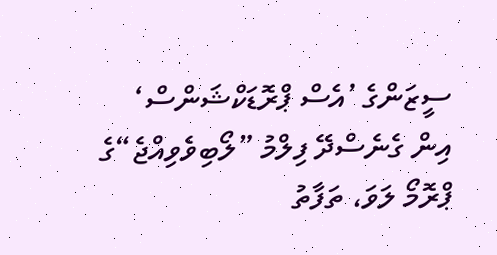ސީޒަންގެ ’އެސް ޕްރޮޑަކްޝަންސް‘ އިން ގެނެސްދޭ ފިލްމު ”ލޯބިވެވިއްޖެ“ގެ ޕްރޮމޯ ލަވަ، ތަފާތު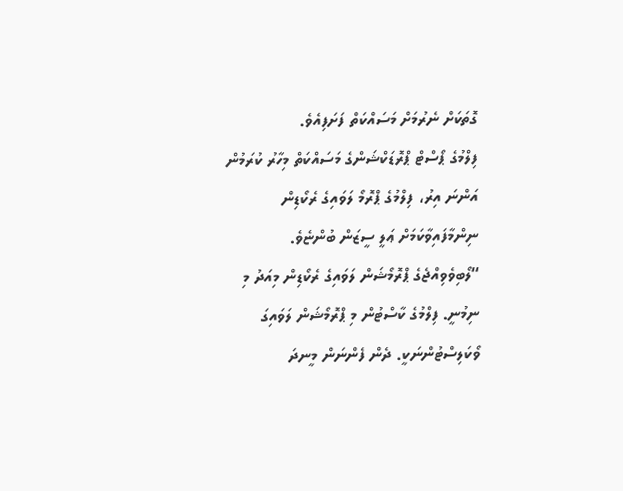ގޮތަކަށް ނެރުމަށް މަސައްކަތް ފަށަފިއެވެ.
ފިލްމުގެ ޕޯސްޓް ޕްރޮޑަކްޝަންގެ މަސައްކަތް މިހާރު ކުރަމުން އަންނަ އިރު، ފިލްމުގެ ޕްރޮމޯ ލަވައިގެ ރެކޯޑިން ނިންމާފައިވާކަމަށް ޢަލީ ސީޒަން ބުންޏެވެ.
“ލޯބިވެވިއްޖެގެ ޕްރޮމޯޝަން ލަވައިގެ ރެކޯޑިން މިއަދު މި ނިމުނީ. ފިލްމުގެ ކާސްޓުން މި ޕްރޮމޯޝަން ލަވައިގަ ވޯކަލިސްޓުންނަކީ. ދެން ފެންނަން މީނދަ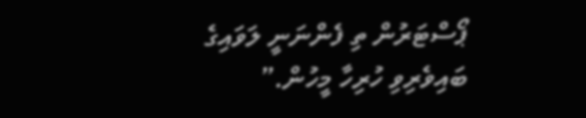ޕޯސްޓަރުން ތި ފެންނަނީ ލަވައިގެ ބައިވެރިވި ހުރިހާ މީހުން.”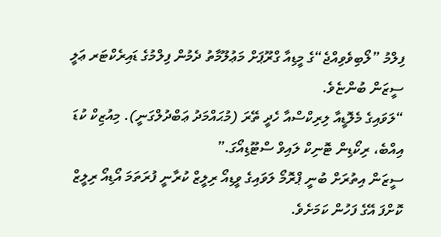ފިލްމު ”ލޯބިވެވިއްޖެ“ގެ މީޑިއާ ގްރޫޕަށް މަޢުލޫމާތު ދެމުން ފިލްމުގެ ޑައިރެކްޓަރ ޢަލީ ސީޒަން ބުންޏެވެ.
“ލަވައިގެ މެލޮޑީއާ ލިރިކްސްއާ ހެދީ ތޭރަ (މުޙައްމަދު ޢަބްދުލްގަނީ). މިއުޒިކް ކުޑަ އިއްބެ، ރިކޯޑިން ޓޮނިކް ލައިވް ސްޓޫޑިއޯގަ.”
ސީޒަން އިތުރަށް ބުނީ ޕްރޮމޯ ލަވައިގެ ވީޑިއޯ ރިލީޒް ކުރާނީ ފުރަތަމަ އޯޑިއޯ ރިލީޒް ކޮށްފަ އޭގެ ފަހުން ކަމަށެވެ.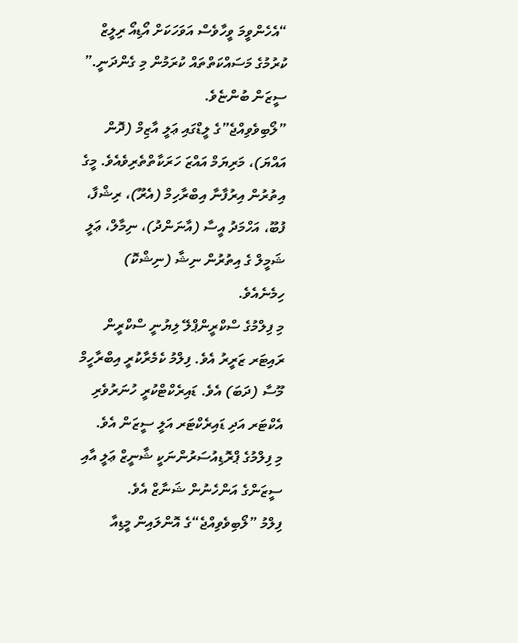“އެހެންވީމަ ވީހާވެސް އަވަހަކަށް އޯޑިއޯ ރިލީޒް ކުރުމުގެ މަސައްކަތްތައް ކުރަމުން މި ގެންދަނީ.” ސީޒަން ބުންޏެވެ.
”ލޯބިވެވިއްޖެ”ގެ ލީޑްގައި ޢަލީ އާޒިމް (ދޮން އައްޔަ)، މަރިޔަމް އައްޒަ ހަރަކާތްތެރިވެއެވެ. މީގެ އިތުރުން އިރުފާނާ އިބްރާހިމް (އެރޫ)، ރިޝްފާ، ފުބޫ، އަހްމަދު އީސާ (އާނަންދު)، ނިމާލް، ޢަލީ ޝަމީލް ގެ އިތުރުން ނިޝާ (ނިޝްކޮ) ހިމެނެއެވެ.
މި ފިލްމުގެ ސްކްރީންޕްލޭ ލިޔުނީ ސްކްރީން ރައިޓަރ ޒަރީރު އެވެ. ފިލްމު ކެމެރާކުރީ އިބްރާހީމް މޫސާ (ދަބަ) އެވެ. ޑައިރެކްޓްކުރީ ހުނަރުވެރި އެކްޓަރ އަދި ޑައިރެކްޓަރ އަލީ ސީޒަން އެވެ.
މި ފިލްމުގެ ޕްރޮޑިއުސަރުންނަކީ ޝާނީޒް ޢަލީ އާއި ސީޒަންގެ އަންހެނުން ޝަނާޒް އެވެ.
ފިލްމު ”ލޯބިވެވިއްޖެ“ގެ އޮންލައިން މީޑިއާ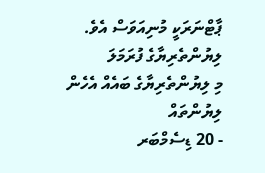ޕާޓްނަރަކީ މުނިއަވަސް އެވެ.
ލިޔުންތެރިޔާގެ ފުރަމަލަ
މި ލިޔުންތެރިޔާގެ ބައެއް އެހެން ލިޔުންތައް
- 20 ޑިސެމްބަރ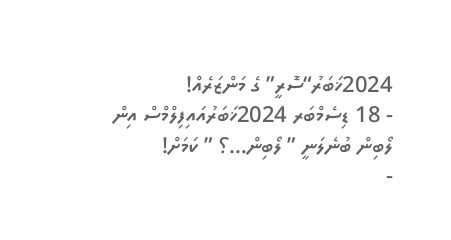2024ޚަބަރު“ސޮރީ” ގެ މަންޒަރެއް!
- 18 ޑިސެމްބަރ 2024ޚަބަރުއައިފިލްމްސް އިން ލޯބިން ބުނެލަނީ ” ލޯބިން…؟ ” ކަމަށް!
-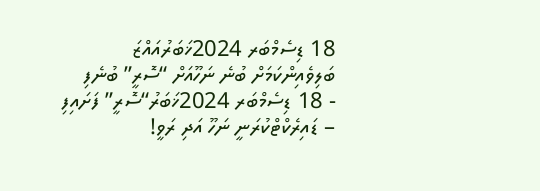18 ޑިސެމްބަރ 2024ޚަބަރުއައްޒަ ބަލިވެއިންކަމަށް ބުނެ ނަހޫއަށް “ސޮރީ” ބުނެފި
- 18 ޑިސެމްބަރ 2024ޚަބަރު“ސޮރީ” ފަށައިފި – ޑައިރެކްޓްކުރަނީ ނަހޫ އަދި ރަވީ!